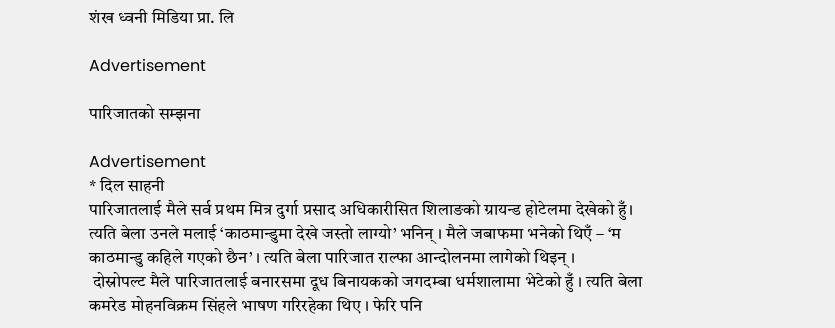शंख ध्वनी मिडिया प्रा. लि

Advertisement

पारिजातको सम्झना

Advertisement
* दिल साहनी
पारिजातलाई मैले सर्व प्रथम मित्र दुर्गा प्रसाद अधिकारीसित शिलाङको ग्रायन्ड होटेलमा देखेको हुँ।  त्यति बेला उनले मलाई ‘काठमान्डुमा देखे जस्तो लाग्यो’ भनिन् । मैले जबाफमा भनेको थिएँ – ‘म काठमान्डु कहिले गएको छैन’ । त्यति बेला पारिजात राल्फा आन्दोलनमा लागेको थिइन् ।
 दोस्रोपल्ट मैले पारिजातलाई बनारसमा दूध बिनायक‍को जगदम्बा धर्मशालामा भेटेको हुँ । त्यति बेला कमरेड मोहनविक्रम सिंहले भाषण गरिरहेका थिए । फेरि पनि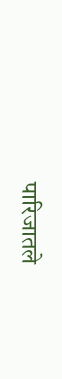पारिजातले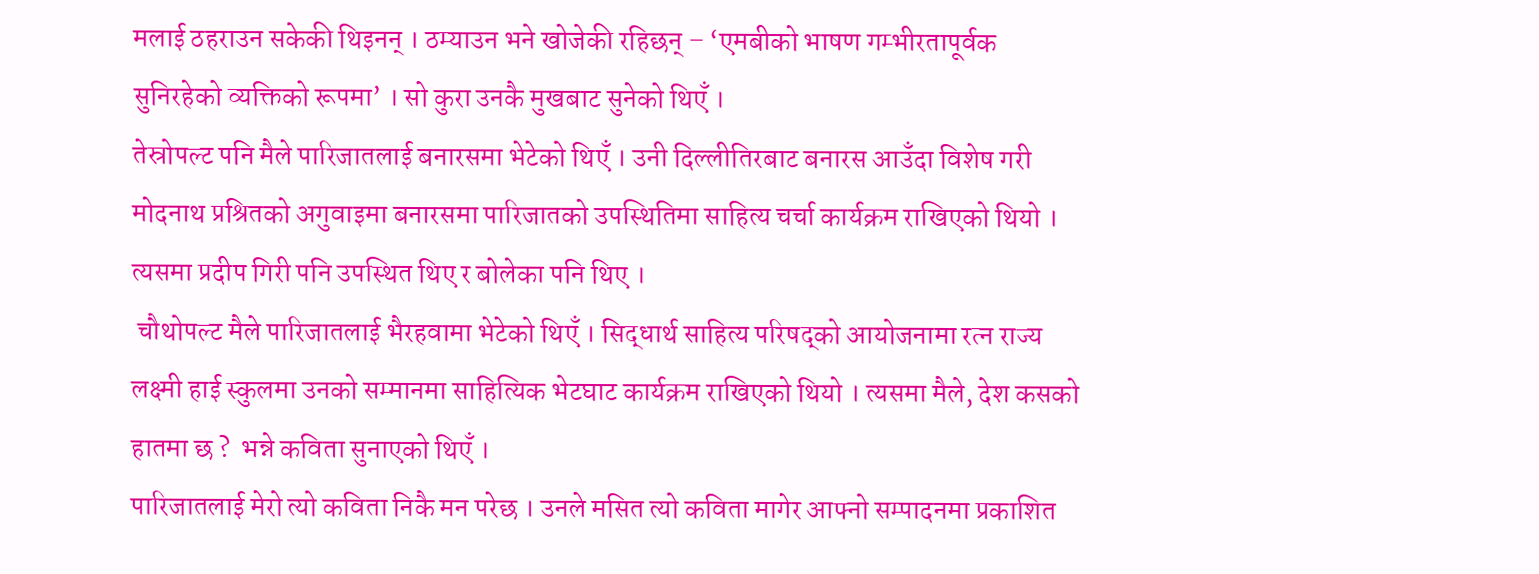मलाई ठहराउन सकेकी थिइनन् । ठम्याउन भने खोजेकी रहिछन् – ‘एमबीको भाषण गम्भीरतापूर्वक सुनिरहेको व्यक्तिको रूपमा’ । सो कुरा उनकै मुखबाट सुनेको थिएँ ।
तेस्रोपल्ट पनि मैले पारिजातलाई बनारसमा भेटेको थिएँ । उनी दिल्लीतिरबाट बनारस आउँदा विशेष गरी मोदनाथ प्रश्रितको अगुवाइमा बनारसमा पारिजातको उपस्थितिमा साहित्य चर्चा कार्यक्रम राखिएको थियो । त्यसमा प्रदीप गिरी पनि उपस्थित थिए र बोलेका पनि थिए ।
 चौथोपल्ट मैले पारिजातलाई भैरहवामा भेटेको थिएँ । सिद्धार्थ साहित्य परिषद्को आयोजनामा रत्न राज्य लक्ष्मी हाई स्कुलमा उनको सम्मानमा साहित्यिक भेटघाट कार्यक्रम राखिएको थियो । त्यसमा मैले, देश कसको हातमा छ ?  भन्ने कविता सुनाएको थिएँ ।
पारिजातलाई मेरो त्यो कविता निकै मन परेछ । उनले मसित त्यो कविता मागेर आफ्नो सम्पादनमा प्रकाशित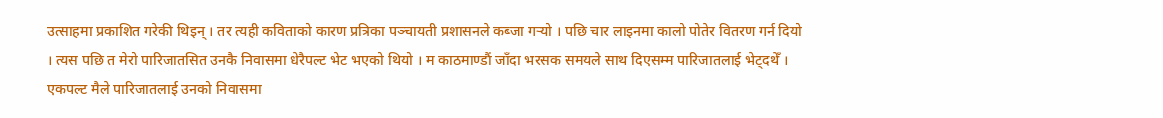उत्साहमा प्रकाशित गरेकी थिइन् । तर त्यही कविताको कारण प्रत्रिका पञ्चायती प्रशासनले कब्जा गर्‍यो । पछि चार लाइनमा कालो पोतेर वितरण गर्न दियो । त्यस पछि त मेरो पारिजातसित उनकै निवासमा धेरैपल्ट भेट भएको थियो । म काठमाण्डौं जाँदा भरसक समयले साथ दिएसम्म पारिजातलाई भेट्दथेँ ।
एकपल्ट मैले पारिजातलाई उनको निवासमा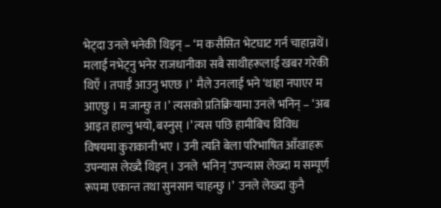भेट्दा उनले भनेकी थिइन् – ‘म कसैसित भेटघाट गर्न चाहान्नथें। मलाई नभेट्नु भनेर राजधानीका सबै साथीहरूलाई खबर गरेकी थिएँ । तपाईँ आउनु भएछ ।’  मैले उनलाई भने ‘थाहा नपाएर म आएछु । म जान्छु त ।’ त्यसको प्रतिक्रियामा उनले भनिन् – ‘अब आइत हाल्नु भयो, बस्नुस् ।’ त्यस पछि हामीबिच विविध विषयमा कुराकानी भए । उनी त्यति बेला परिभाषित आँखाहरू उपन्यास लेख्दै थिइन् । उनले  भनिन् ‘उपन्यास लेख्दा म सम्पूर्ण रूपमा एकान्त तथा सुनसान चाहन्छु ।’  उनले लेख्दा कुनै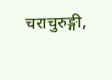चराचुरुङ्गी,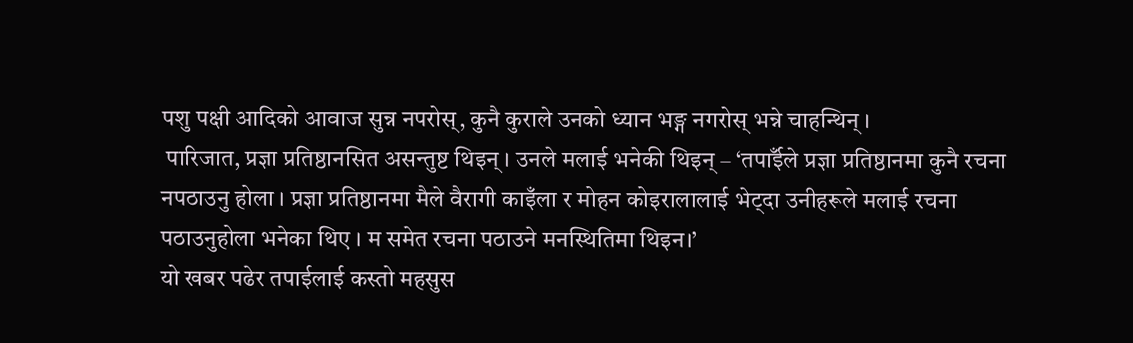पशु पक्षी आदिको आवाज सुन्न नपरोस्, कुनै कुराले उनको ध्यान भङ्ग नगरोस् भन्ने चाहन्थिन् ।
 पारिजात, प्रज्ञा प्रतिष्ठानसित असन्तुष्ट थिइन् । उनले मलाई भनेकी थिइन् – ‘तपाईँले प्रज्ञा प्रतिष्ठानमा कुन‌ै रचना नपठाउनु होला । प्रज्ञा प्रतिष्ठानमा मैले वैरागी काइँला र मोहन कोइरालालाई भेट्दा उनीहरूले मलाई रचना पठाउनुहोला भनेका थिए । म समेत रचना पठाउने मनस्थितिमा थिइन।’
यो खबर पढेर तपाईलाई कस्तो महसुस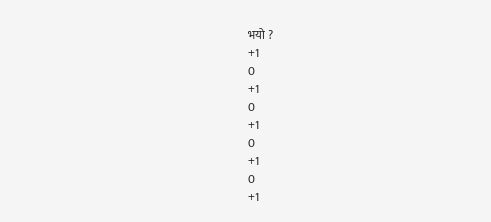भयो ?
+1
0
+1
0
+1
0
+1
0
+1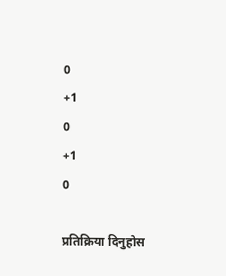0
+1
0
+1
0

प्रतिक्रिया दिनुहोस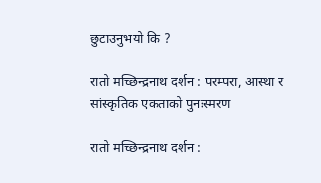छुटाउनुभयो कि ?

रातो मच्छिन्द्रनाथ दर्शन : परम्परा, आस्था र सांस्कृतिक एकताको पुनःस्मरण

रातो मच्छिन्द्रनाथ दर्शन :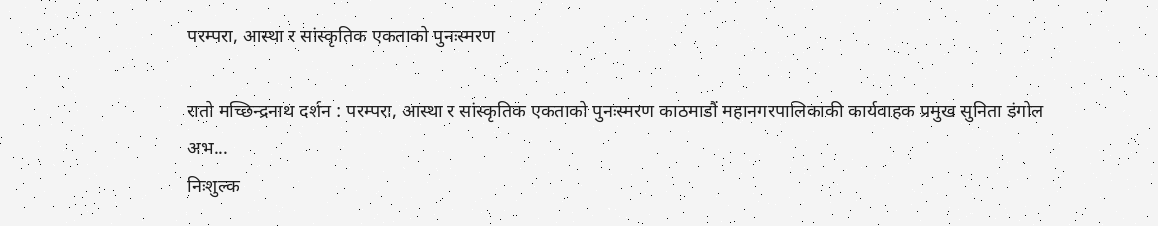परम्परा, आस्था र सांस्कृतिक एकताको पुनःस्मरण

रातो मच्छिन्द्रनाथ दर्शन : परम्परा, आस्था र सांस्कृतिक एकताको पुनःस्मरण काठमाडौं महानगरपालिकाकी कार्यवाहक प्रमुख सुनिता डंगोल अभ...
निःशुल्क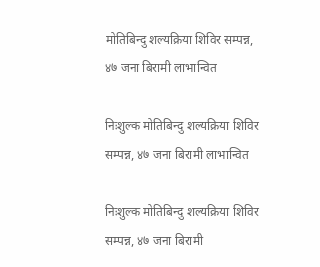मोतिबिन्दु शल्यक्रिया शिविर सम्पन्न, ४७ जना बिरामी लाभान्वित

निःशुल्क मोतिबिन्दु शल्यक्रिया शिविर सम्पन्न, ४७ जना बिरामी लाभान्वित

निःशुल्क मोतिबिन्दु शल्यक्रिया शिविर सम्पन्न, ४७ जना बिरामी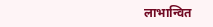लाभान्वित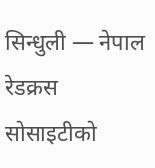सिन्धुली — नेपाल रेडक्रस सोसाइटीको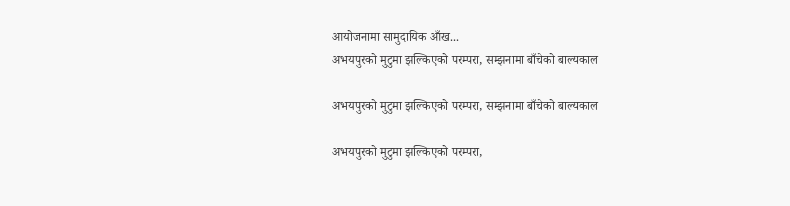आयोजनामा सामुदायिक आँख...
अभयपुरको मुटुमा झल्किएको परम्परा, सम्झनामा बाँचेको बाल्यकाल

अभयपुरको मुटुमा झल्किएको परम्परा, सम्झनामा बाँचेको बाल्यकाल

अभयपुरको मुटुमा झल्किएको परम्परा,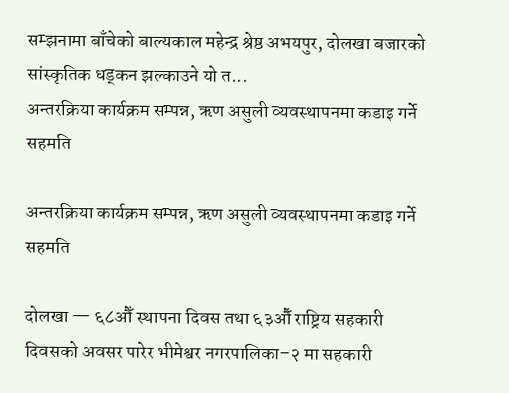सम्झनामा बाँचेको बाल्यकाल महेन्द्र श्रेष्ठ अभयपुर, दोलखा बजारको सांस्कृतिक धड्कन झल्काउने यो त...
अन्तरक्रिया कार्यक्रम सम्पन्न, ऋण असुली व्यवस्थापनमा कडाइ गर्ने सहमति

अन्तरक्रिया कार्यक्रम सम्पन्न, ऋण असुली व्यवस्थापनमा कडाइ गर्ने सहमति

दोलखा — ६८औँ स्थापना दिवस तथा ६३औँ राष्ट्रिय सहकारी दिवसको अवसर पारेर भीमेश्वर नगरपालिका–२ मा सहकारी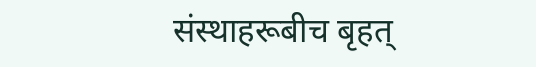संस्थाहरूबीच बृहत्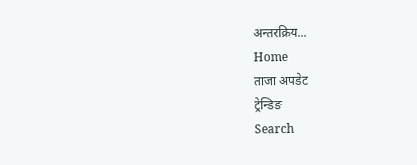अन्तरक्रिय...
Home
ताजा अपडेट
ट्रेन्डिङ
Search